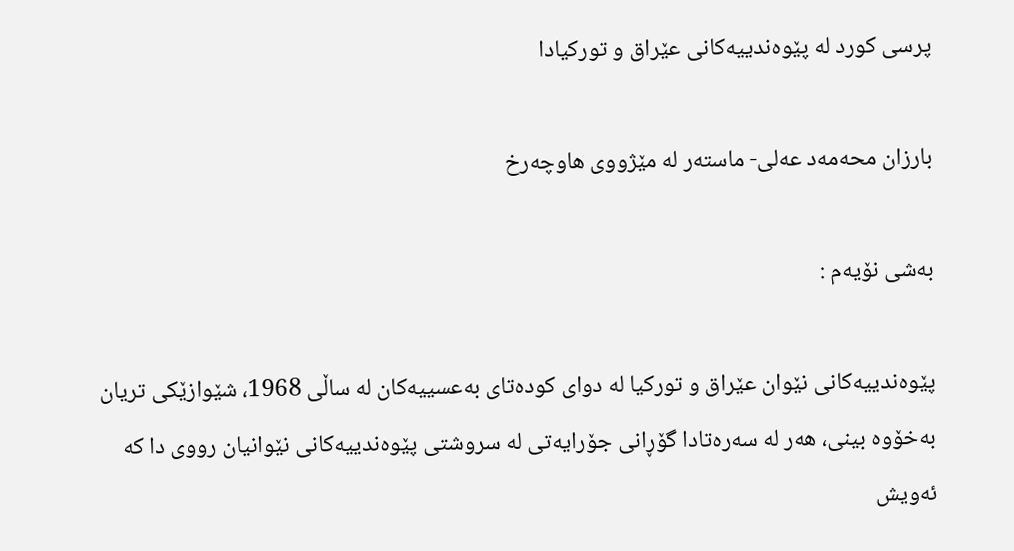پرسى كورد له‌ پێوه‌ندییه‌كانى عێراق و توركیادا

بارزان محه‌مه‌د عه‌لى- ماسته‌ر له‌ مێژووى هاوچه‌رخ

به‌شى نۆیه‌م :

پێوه‌ندییه‌كانى نێوان عێراق و توركیا له‌ دواى كوده‌تاى به‌عسییه‌كان له‌ ساڵى 1968، شێوازێكى تریان به‌خۆوه‌ بینى، هه‌ر له‌ سه‌ره‌تادا گۆڕانى جۆرایه‌تى له‌ سروشتى پێوه‌ندییه‌كانى نێوانیان رووی دا كه‌ ئه‌ویش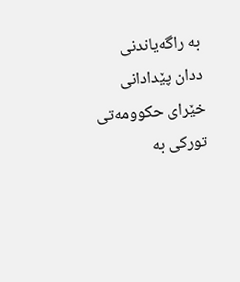به‌ راگه‌یاندنى ددان پێدادانى خێراى حكوومه‌تى توركی به‌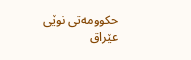حكوومه‌تى نوێى عێراق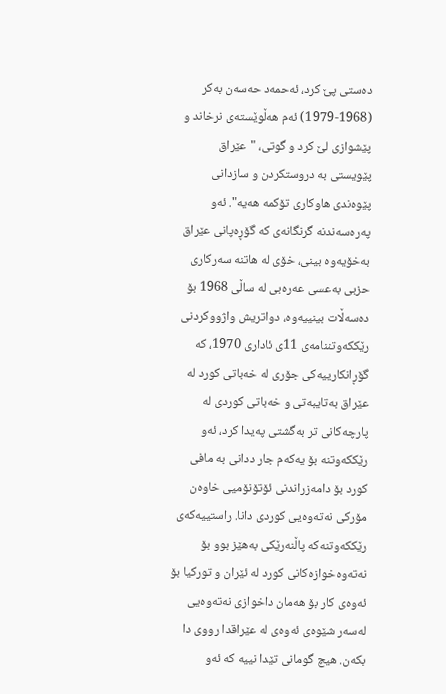ده‌ستى پێ كرد، ئه‌حمه‌د حه‌سه‌ن به‌كر (1968-1979) ئه‌م هه‌ڵوێسته‌ى نرخاند و پێشوازى لێ كرد و گوتى، "عێراق پێویستى به‌ دروستكردن و سازدانى پێوه‌ندى هاوكارى تۆكمه‌ هه‌یه‌". ئه‌و په‌ره‌سه‌ندنه‌ گرنگانه‌ى كه‌ گۆڕه‌پانى عێراق به‌خۆیه‌وه‌ بینى، خۆى له‌ هاتنه‌ سه‌ركارى حزبى به‌عسى عه‌ره‌بى له‌ ساڵى 1968 بۆ ده‌سه‌ڵات بینییه‌وه‌، دواتریش واژووكردنى رێككه‌وتننامه‌ى 11ى ئادارى 1970، كه‌ گۆڕانكارییه‌كى جۆرى له‌ خه‌باتى كورد له‌ عێراق به‌تایبه‌تى و خه‌باتى كوردى له‌ پارچه‌كانى تر به‌گشتى په‌یدا كرد، ئه‌و رێككه‌وتنه‌ بۆ یه‌كه‌م جار ددانى به‌ مافى كورد بۆ دامه‌زراندنى ئۆتۆنۆمیى خاوه‌ن مۆركى نه‌ته‌وه‌یى كوردى دانا. راستییه‌كه‌ی رێككه‌وتنه‌كه‌ پاڵنه‌رێكى به‌هێز بوو بۆ نه‌ته‌وه‌خوازه‌كانى كورد له‌ ئێران و توركیا بۆ ئه‌وه‌ى كار بۆ هه‌مان داخوازى نه‌ته‌وه‌یى له‌سه‌ر شێوه‌ى ئه‌وه‌ى له‌ عێراقدا رووی دا بكه‌ن. هیچ گومانى تێدا نییه‌ كه‌ ئه‌و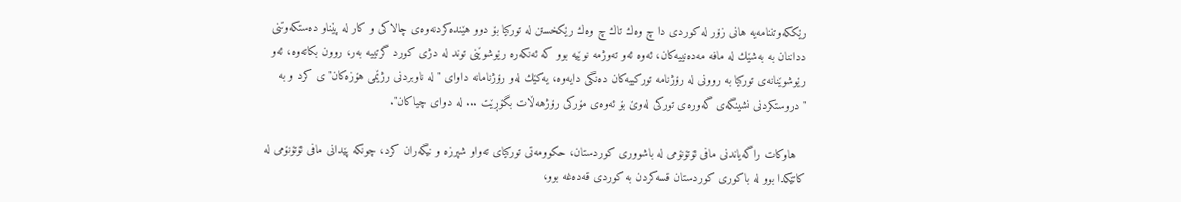رێككه‌وتننامه‌یه‌ هانى زۆر له‌ كوردى دا چ وه‌ك تاك چ وه‌ك رێكخستن له‌ توركیا بۆ دوو هێنده‌كردنه‌وه‌ى چالاكى و كار له‌ پێناو ده‌ستكه‌وتنى دداننان به‌ به‌شێك له‌ مافه‌ مه‌ده‌نییه‌كان، ئه‌وه‌ ئه‌و ته‌وژمه‌ نوێیه‌ بوو كه‌ ئه‌نكه‌ره‌ رێوشوێنى توند له‌ دژى كورد گرتییه‌ به‌ر، روون بكاته‌وه‌، ئه‌و رێوشوێنانه‌ى توركیا به‌ روونى له‌ رۆژنامه‌ توركییه‌كان ده‌نگی دایه‌وه‌، یه‌كێك له‌و رۆژنامانه‌ داواى "له‌ ناوبردنى رژێمى هۆزه‌كان"ى كرد و به‌ "دروستكردنى نشینگه‌ى گه‌وره‌ى توركى له‌وێ بۆ ئه‌وه‌ى مۆركى رۆژهه‌ڵات بگۆڕێت ... له‌ دوای چیاكان".

   هاوكات راگه‌یاندنى مافى ئۆتۆنۆمى له‌ باشوورى كوردستان، حكوومه‌تى توركیاى ته‌واو شپرزه‌ و نیگه‌ران كرد، چونكه‌ پێدانى مافى ئۆتۆنۆمى له‌ كاتێكدا بوو له‌ باكورى كوردستان قسه‌كردن به‌ كوردى قه‌ده‌غه‌ بوو،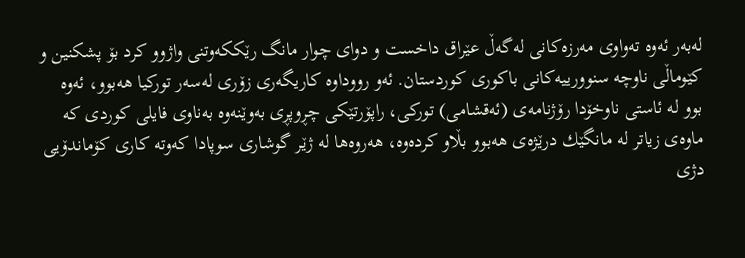له‌به‌ر ئه‌وه‌ ته‌واوى مه‌رزه‌كانى له‌گه‌ڵ عێراق داخست و دواى چوار مانگ رێككه‌وتنى واژوو كرد بۆ پشكنین و كێوماڵى ناوچه‌ سنوورییه‌كانى باكورى كوردستان. ئه‌و رووداوه‌ كاریگه‌رى زۆرى له‌سه‌ر توركیا هه‌بوو، ئه‌وه‌ بوو له‌ ئاستى ناوخۆدا رۆژنامه‌ى (ئه‌قشامى) توركى، راپۆرتێكى چڕوپڕى به‌وێنه‌وه‌ به‌ناوى فایلى كوردى كه‌ ماوه‌ى زیاتر له‌ مانگێك درێژه‌ى هه‌بوو بڵاو كرده‌وه‌، هه‌روه‌ها له‌ ژێر گوشارى سوپادا كه‌وته‌ كارى كۆماندۆیى دژى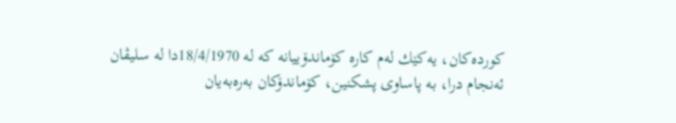كورده‌كان، یه‌كێك له‌م كاره‌ كۆماندۆییانه‌ كه‌ له‌ 18/4/1970دا له‌ سلیڤان ئه‌نجام درا، به‌ پاساوى پشكنین، كۆماندۆكان به‌ره‌به‌یان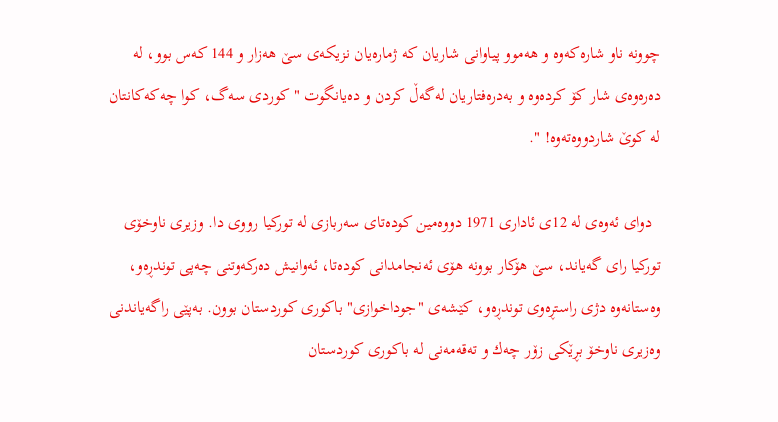چوونه‌ ناو شاره‌كه‌وه‌ و هه‌موو پیاوانى شاریان كه‌ ژماره‌یان نزیكه‌ى سێ هه‌زار و 144 كه‌س بوو، له‌ ده‌ره‌وه‌ى شار كۆ كرده‌وه‌ و به‌دره‌فتاریان له‌گه‌ڵ كردن و ده‌یانگوت "كوردى سه‌گ، كوا چه‌كه‌كانتان له‌ كوێ شاردووه‌ته‌وه‌! ".

  دواى ئه‌وه‌ى له‌ 12ى ئادارى 1971 دووه‌مین كوده‌تاى سه‌ربازى له‌ توركیا رووی دا. وزیرى ناوخۆى توركیا رای گه‌یاند، سێ هۆكار بوونه‌ هۆى ئه‌نجامدانى كوده‌تا، ئه‌وانیش ده‌ركه‌وتنى چه‌پى توندڕه‌و، وه‌ستانه‌وه‌ دژى راستڕه‌وى توندڕه‌و، كێشه‌ى "جوداخوازى" باكورى كوردستان بوون. به‌پێی راگه‌یاندنى وه‌زیرى ناوخۆ بڕێكى زۆر چه‌ك و ته‌قه‌مه‌نى له‌ باكورى كوردستان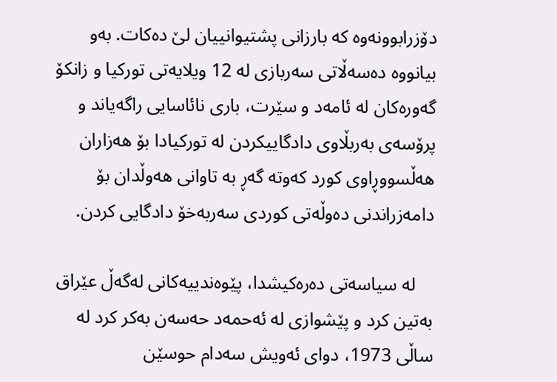دۆزرابوونه‌وه‌ كه‌ بارزانى پشتیوانییان لێ ده‌كات. به‌و بیانووه‌ ده‌سه‌ڵاتى سه‌ربازى له‌ 12 ویلایه‌تى توركیا و زانكۆ گه‌وره‌كان له‌ ئامه‌د و سێرت، بارى نائاسایى راگه‌یاند و پرۆسه‌ى به‌ربڵاوى دادگاییكردن له‌ توركیادا بۆ هه‌زاران هه‌ڵسووڕاوى كورد كه‌وته‌ گه‌ڕ به‌ تاوانى هه‌وڵدان بۆ دامه‌زراندنى ده‌وڵه‌تى كوردى سه‌ربه‌خۆ دادگایی كردن.

    له‌ سیاسه‌تى ده‌ره‌كیشدا، پێوه‌ندییه‌كانى له‌گه‌ڵ عێراق به‌تین كرد و پێشوازى له‌ ئه‌حمه‌د حه‌سه‌ن به‌كر كرد له‌ ساڵى 1973، دواى ئه‌ویش سه‌دام حوسێن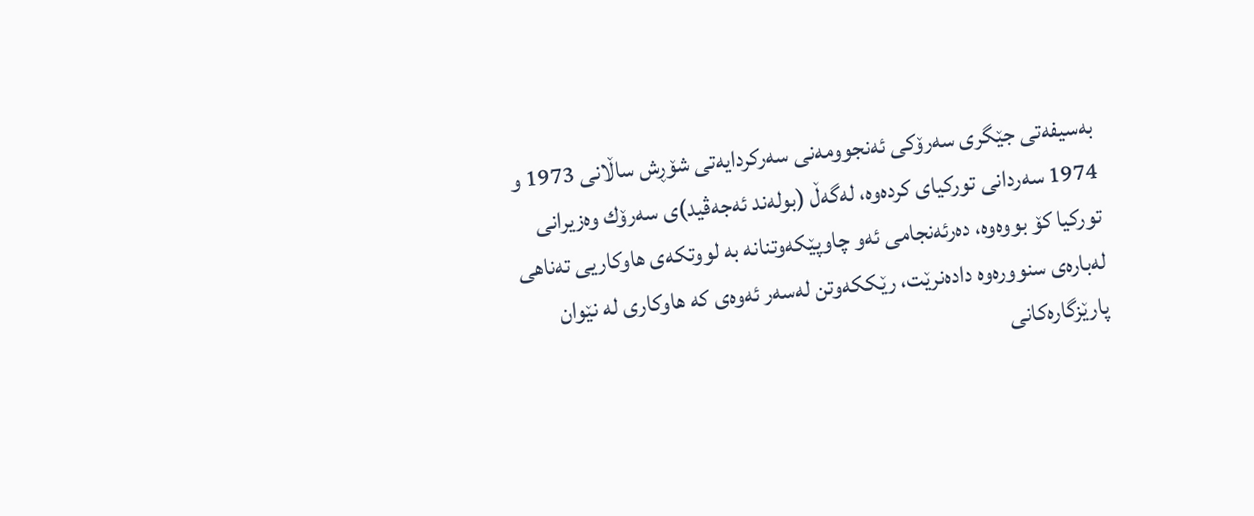به‌سیفه‌تى جێگرى سه‌رۆكى ئه‌نجوومه‌نى سه‌ركردایه‌تى شۆڕش ساڵانى 1973 و 1974 سه‌ردانى توركیاى كرده‌وه‌، له‌گه‌ڵ (بوله‌ند ئه‌جه‌ڤید)ى سه‌رۆك وه‌زیرانى توركیا كۆ بووه‌وه‌، ده‌رئه‌نجامى ئه‌و چاوپێكه‌وتنانه‌ به‌ لووتكه‌ى هاوكاریى ته‌ناهی له‌باره‌ى سنووره‌وه‌ داده‌نرێت، رێككه‌وتن له‌سه‌ر ئه‌وه‌ى كه‌ هاوكارى له‌ نێوان پارێزگاره‌كانى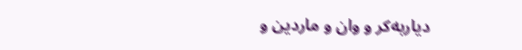دیاربه‌كر و وان و ماردین و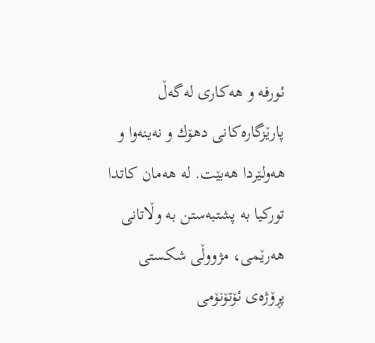ئورفه‌ و هه‌كارى له‌گه‌ڵ پارێزگاره‌كانى دهۆك و نه‌ینه‌وا و هه‌ولێردا هه‌بێت. له‌ هه‌مان كاتدا توركیا به‌ پشتبه‌ستن به‌ وڵاتانى هه‌رێمى، مژووڵى شكستى پڕۆژه‌ى ئۆتۆنۆمى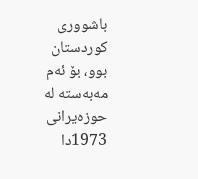باشوورى كوردستان بوو، بۆ ئه‌م مه‌به‌سته‌ له‌ حوزه‌یرانى 1973دا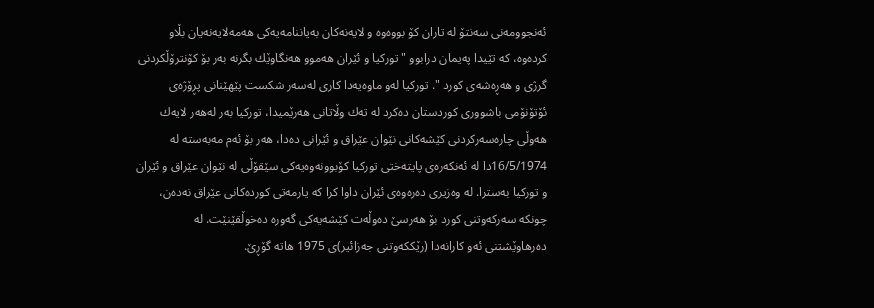ئه‌نجوومه‌نى سه‌نتۆ له‌ تاران كۆ بووه‌وه‌ و لایه‌نه‌كان به‌یاننامه‌یه‌كى هه‌مه‌لایه‌نه‌یان بڵاو كرده‌وه‌، كه‌ تێیدا په‌یمان درابوو "توركیا و ئێران هه‌موو هه‌نگاوێك بگرنه‌ به‌ر بۆ كۆنترۆڵكردنى گرژى و هه‌ڕه‌شه‌ى كورد ". توركیا له‌و ماوه‌یه‌دا كارى له‌سه‌ر شكست پێهێنانی پڕۆژه‌ى ئۆتۆنۆمى باشوورى كوردستان ده‌كرد له‌ ته‌ك وڵاتانى هه‌رێمیدا، توركیا به‌ر له‌هه‌ر لایه‌ك هه‌وڵى چاره‌سه‌ركردنى كێشه‌كانى نێوان عێراق و ئێرانى ده‌دا، هه‌ر بۆ ئه‌م مه‌به‌سته‌ له‌ 16/5/1974دا له‌ ئه‌نكه‌ره‌ى پایته‌ختى توركیا كۆبوونه‌وه‌یه‌كى سێقۆڵى له‌ نێوان عێراق و ئێران و توركیا به‌سترا. له‌ وه‌زیرى ده‌ره‌وه‌ى ئێران داوا كرا كه‌ یارمه‌تى كورده‌كانى عێراق نه‌ده‌ن، چونكه‌ سه‌ركه‌وتنى كورد بۆ هه‌رسێ ده‌وڵه‌ت كێشه‌یه‌كى گه‌وره‌ ده‌خوڵقێنێت. له‌ ده‌رهاوێشتنى ئه‌و كارانه‌دا (رێككه‌وتنى جه‌زائیر)ى 1975 هاته‌ گۆڕێ.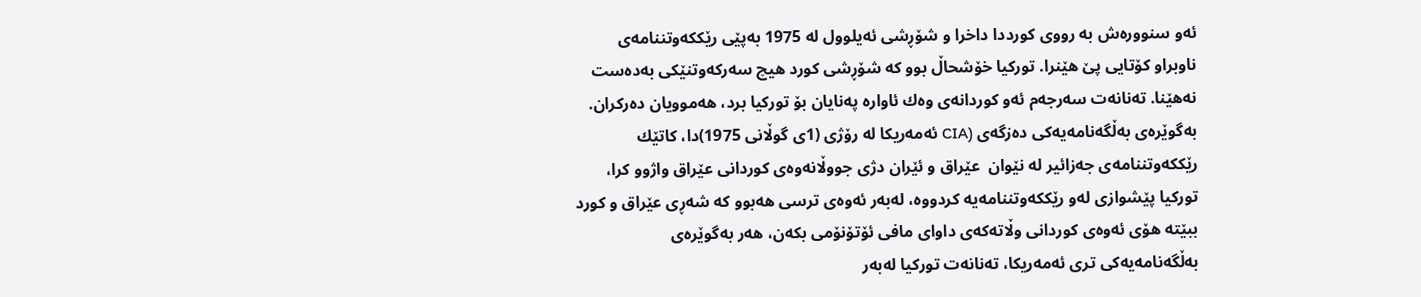ئه‌و سنووره‌ش به‌ رووى كورددا داخرا و شۆڕشى ئه‌یلوول له‌ 1975 به‌پێى رێككه‌وتننامه‌ى ناوبراو كۆتایى پێ هێنرا. توركیا خۆشحاڵ بوو كه‌ شۆڕشى كورد هیچ سه‌ركه‌وتنێكى به‌ده‌ست نه‌هێنا. ته‌نانه‌ت سه‌رجه‌م ئه‌و كوردانه‌ى وه‌ك ئاواره‌ په‌نایان بۆ توركیا برد، هه‌موویان ده‌ركران. به‌گوێره‌ى به‌ڵگه‌نامه‌یه‌كى ده‌زگه‌ى (CIA ئه‌مه‌ریكا له‌ رۆژى (1ى گوڵانى 1975)دا، كاتێك رێككه‌وتننامه‌ى جه‌زائیر له‌ نێوان  عێراق و ئێران دژى جووڵانه‌وه‌ى كوردانى عێراق واژوو كرا، توركیا پێشوازى له‌و رێككه‌وتننامه‌یه‌ كردووه‌، له‌به‌ر ئه‌وه‌ى ترسى هه‌بوو كه‌ شه‌ڕى عێراق و كورد ببێته‌ هۆى ئه‌وه‌ى كوردانى وڵاته‌كه‌ى داواى مافى ئۆتۆنۆمى بكه‌ن، هه‌ر به‌گوێره‌ى به‌ڵگه‌نامه‌یه‌كى ترى ئه‌مه‌ریكا، ته‌نانه‌ت توركیا له‌به‌ر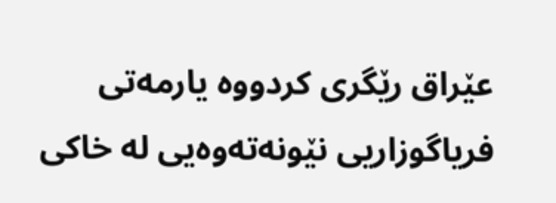عێراق رێگرى كردووه‌ یارمه‌تى فریاگوزاریى نێونه‌ته‌وه‌یى له‌ خاكى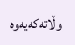وڵاته‌كه‌یه‌وه‌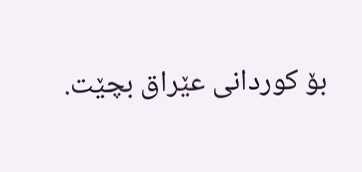بۆ كوردانى عێراق بچێت.